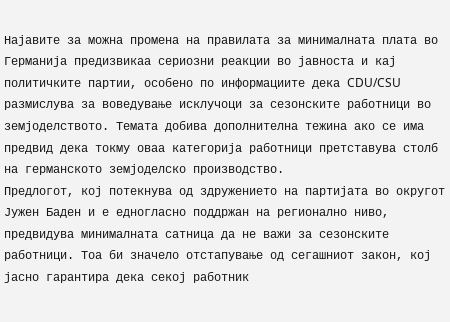Најавите за можна промена на правилата за минималната плата во Германија предизвикаа сериозни реакции во јавноста и кај политичките партии, особено по информациите дека CDU/CSU размислува за воведување исклучоци за сезонските работници во земјоделството. Темата добива дополнителна тежина ако се има предвид дека токму оваа категорија работници претставува столб на германското земјоделско производство.
Предлогот, кој потекнува од здружението на партијата во округот Јужен Баден и е едногласно поддржан на регионално ниво, предвидува минималната сатница да не важи за сезонските работници. Тоа би значело отстапување од сегашниот закон, кој јасно гарантира дека секој работник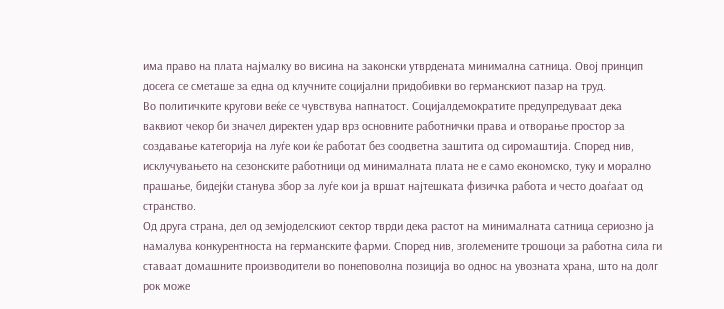има право на плата најмалку во висина на законски утврдената минимална сатница. Овој принцип досега се сметаше за една од клучните социјални придобивки во германскиот пазар на труд.
Во политичките кругови веќе се чувствува напнатост. Социјалдемократите предупредуваат дека ваквиот чекор би значел директен удар врз основните работнички права и отворање простор за создавање категорија на луѓе кои ќе работат без соодветна заштита од сиромаштија. Според нив, исклучувањето на сезонските работници од минималната плата не е само економско, туку и морално прашање, бидејќи станува збор за луѓе кои ја вршат најтешката физичка работа и често доаѓаат од странство.
Од друга страна, дел од земјоделскиот сектор тврди дека растот на минималната сатница сериозно ја намалува конкурентноста на германските фарми. Според нив, зголемените трошоци за работна сила ги ставаат домашните производители во понеповолна позиција во однос на увозната храна, што на долг рок може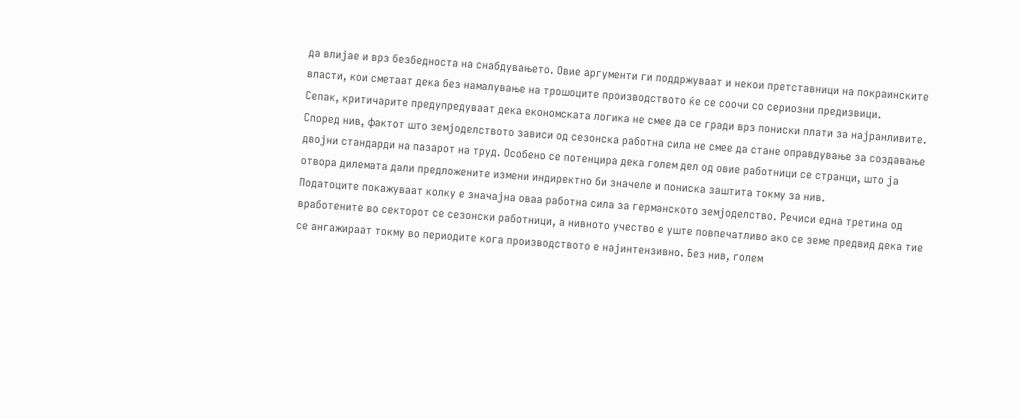да влијае и врз безбедноста на снабдувањето. Овие аргументи ги поддржуваат и некои претставници на покраинските власти, кои сметаат дека без намалување на трошоците производството ќе се соочи со сериозни предизвици.
Сепак, критичарите предупредуваат дека економската логика не смее да се гради врз пониски плати за најранливите. Според нив, фактот што земјоделството зависи од сезонска работна сила не смее да стане оправдување за создавање двојни стандарди на пазарот на труд. Особено се потенцира дека голем дел од овие работници се странци, што ја отвора дилемата дали предложените измени индиректно би значеле и пониска заштита токму за нив.
Податоците покажуваат колку е значајна оваа работна сила за германското земјоделство. Речиси една третина од вработените во секторот се сезонски работници, а нивното учество е уште повпечатливо ако се земе предвид дека тие се ангажираат токму во периодите кога производството е најинтензивно. Без нив, голем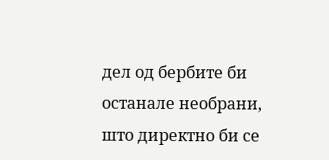дел од бербите би останале необрани, што директно би се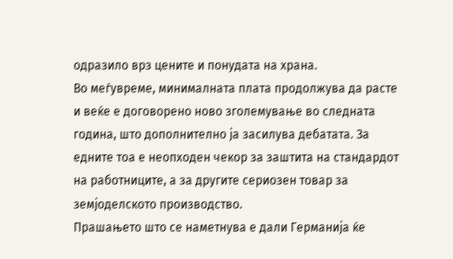одразило врз цените и понудата на храна.
Во меѓувреме, минималната плата продолжува да расте и веќе е договорено ново зголемување во следната година, што дополнително ја засилува дебатата. За едните тоа е неопходен чекор за заштита на стандардот на работниците, а за другите сериозен товар за земјоделското производство.
Прашањето што се наметнува е дали Германија ќе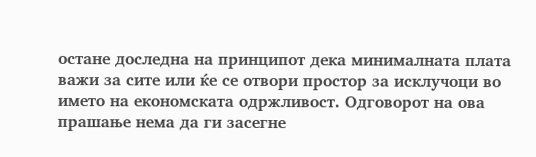остане доследна на принципот дека минималната плата важи за сите или ќе се отвори простор за исклучоци во името на економската одржливост. Одговорот на ова прашање нема да ги засегне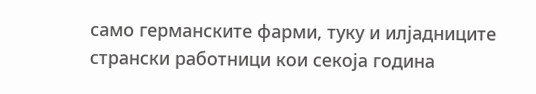само германските фарми, туку и илјадниците странски работници кои секоја година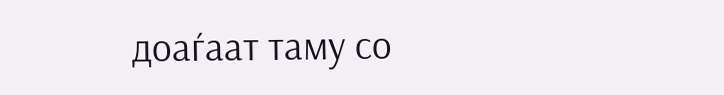доаѓаат таму со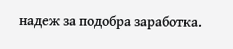надеж за подобра заработка.